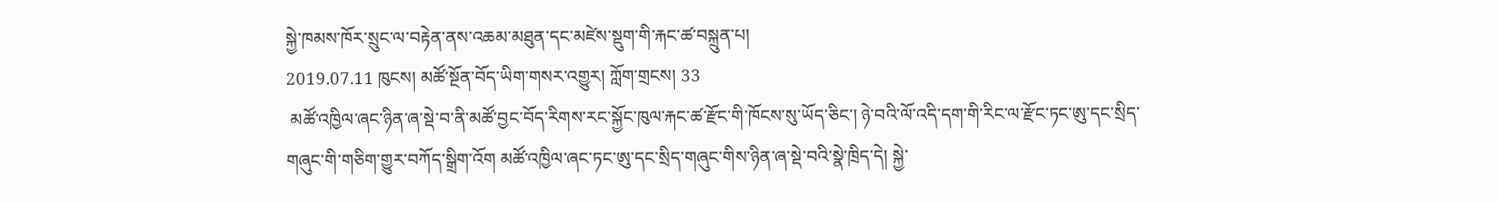སྐྱེ་ཁམས་ཁོར་སྲུང་ལ་བརྟེན་ནས་འཆམ་མཐུན་དང་མཛེས་སྡུག་གི་རྐང་ཚ་བསྐྲུན་པ།
2019.07.11 ཁུངས། མཚོ་སྔོན་བོད་ཡིག་གསར་འགྱུར། ཀློག་གྲངས། 33
 མཚོ་འཁྱིལ་ཞང་ཉིན་ཞ་སྡེ་བ་ནི་མཚོ་བྱང་བོད་རིགས་རང་སྐྱོང་ཁུལ་རྐང་ཚ་རྫོང་གི་ཁོངས་སུ་ཡོད་ཅིང་། ཉེ་བའི་ལོ་འདི་དག་གི་རིང་ལ་རྫོང་ཏང་ཨུ་དང་སྲིད་གཞུང་གི་གཅིག་གྱུར་བཀོད་སྒྲིག་འོག མཚོ་འཁྱིལ་ཞང་ཏང་ཨུ་དང་སྲིད་གཞུང་གིས་ཉིན་ཞ་སྡེ་བའི་སྣེ་ཁྲིད་དེ། སྐྱེ་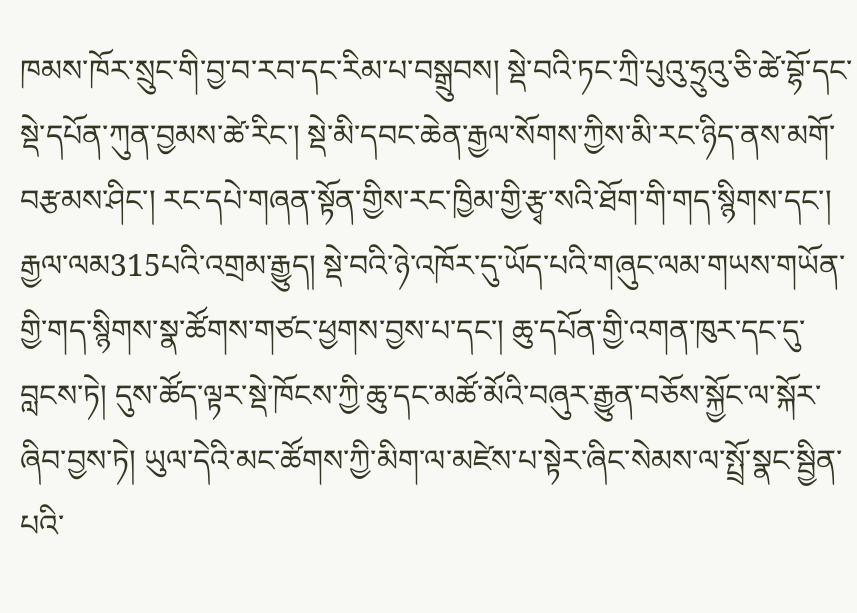ཁམས་ཁོར་སྲུང་གི་བྱ་བ་རབ་དང་རིམ་པ་བསྒྲུབས། སྡེ་བའི་ཏང་ཀྲི་པུའུ་ཧྲུའུ་ཅི་ཚེ་བྷོ་དང་སྡེ་དཔོན་ཀུན་བྱམས་ཚེ་རིང་། སྡེ་མི་དབང་ཆེན་རྒྱལ་སོགས་ཀྱིས་མི་རང་ཉིད་ནས་མགོ་བརྩམས་ཤིང་། རང་དཔེ་གཞན་སྟོན་གྱིས་རང་ཁྱིམ་གྱི་རྩྭ་སའི་ཐོག་གི་གད་སྙིགས་དང་། རྒྱལ་ལམ315པའི་འགྲམ་རྒྱུད། སྡེ་བའི་ཉེ་འཁོར་དུ་ཡོད་པའི་གཞུང་ལམ་གཡས་གཡོན་གྱི་གད་སྙིགས་སྣ་ཚོགས་གཙང་ཕྱགས་བྱས་པ་དང་། ཆུ་དཔོན་གྱི་འགན་ཁུར་དང་དུ་བླངས་ཏེ། དུས་ཚོད་ལྟར་སྡེ་ཁོངས་ཀྱི་ཆུ་དང་མཚོ་མོའི་བཞུར་རྒྱུན་བཅོས་སྐྱོང་ལ་སྐོར་ཞིབ་བྱས་ཏེ། ཡུལ་དེའི་མང་ཚོགས་ཀྱི་མིག་ལ་མཛེས་པ་སྟེར་ཞིང་སེམས་ལ་སྤྲོ་སྣང་སྦྱིན་པའི་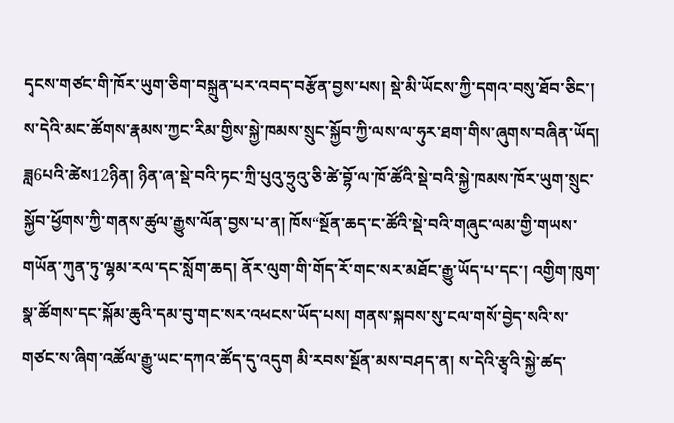དྭངས་གཙང་གི་ཁོར་ཡུག་ཅིག་བསྐྲུན་པར་འབད་བརྩོན་བྱས་པས། སྡེ་མི་ཡོངས་ཀྱི་དགའ་བསུ་ཐོབ་ཅིང་། ས་དེའི་མང་ཚོགས་རྣམས་ཀྱང་རིམ་གྱིས་སྐྱེ་ཁམས་སྲུང་སྐྱོབ་ཀྱི་ལས་ལ་ཧུར་ཐག་གིས་ཞུགས་བཞིན་ཡོད། ཟླ6པའི་ཚེས12ཉིན། ཉིན་ཞ་སྡེ་བའི་ཏང་ཀྲི་པུའུ་ཧྲུའུ་ཅི་ཚེ་བྷོ་ལ་ཁོ་ཚོའི་སྡེ་བའི་སྐྱེ་ཁམས་ཁོར་ཡུག་སྲུང་སྐྱོབ་ཕྱོགས་ཀྱི་གནས་ཚུལ་རྒྱུས་ལོན་བྱས་པ་ན། ཁོས“སྔོན་ཆད་ང་ཚོའི་སྡེ་བའི་གཞུང་ལམ་གྱི་གཡས་གཡོན་ཀུན་ཏུ་ལྷམ་རལ་དང་སློག་ཆད། ནོར་ལུག་གི་གོད་རོ་གང་སར་མཐོང་རྒྱུ་ཡོད་པ་དང་། འགྱིག་ཁུག་སྣ་ཚོགས་དང་སྐོམ་ཆུའི་དམ་བུ་གང་སར་འཕངས་ཡོད་པས། གནས་སྐབས་སུ་ངལ་གསོ་བྱེད་སའི་ས་གཙང་ས་ཞིག་འཚོལ་རྒྱུ་ཡང་དཀའ་ཚོད་དུ་འདུག མི་རབས་སྔོན་མས་བཤད་ན། ས་དེའི་རྩྭའི་སྐྱེ་ཚད་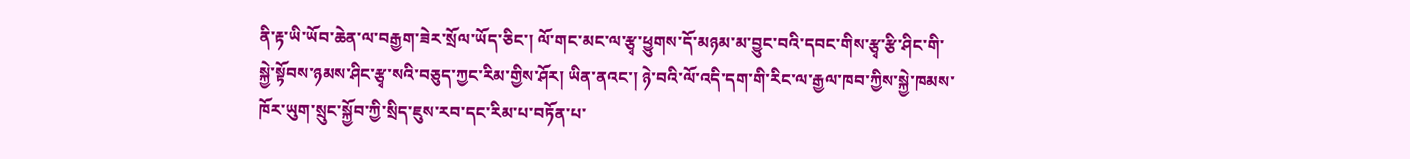ནི་རྟ་ཡི་ཡོབ་ཆེན་ལ་བརྒྱག་ཟེར་སྲོལ་ཡོད་ཅིང་། ལོ་གང་མང་ལ་རྩྭ་ཕྱུགས་དོ་མཉམ་མ་བྱུང་བའི་དབང་གིས་རྩྭ་རྩི་ཤིང་གི་སྐྱེ་སྟོབས་ཉམས་ཤིང་རྩྭ་སའི་བཅུད་ཀྱང་རིམ་གྱིས་ཤོར། ཡིན་ནའང་། ཉེ་བའི་ལོ་འདི་དག་གི་རིང་ལ་རྒྱལ་ཁབ་ཀྱིས་སྐྱེ་ཁམས་ཁོར་ཡུག་སྲུང་སྐྱོབ་ཀྱི་སྲིད་ཇུས་རབ་དང་རིམ་པ་བཏོན་པ་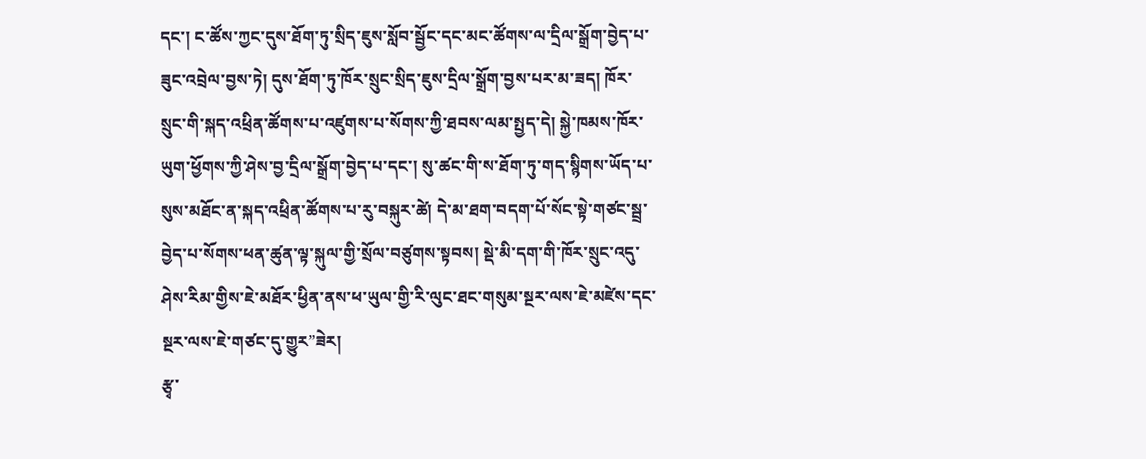དང་། ང་ཚོས་ཀྱང་དུས་ཐོག་ཏུ་སྲིད་ཇུས་སློབ་སྦྱོང་དང་མང་ཚོགས་ལ་དྲིལ་སྒྲོག་བྱེད་པ་ཟུང་འབྲེལ་བྱས་ཏེ། དུས་ཐོག་ཏུ་ཁོར་སྲུང་སྲིད་ཇུས་དྲིལ་སྒྲོག་བྱས་པར་མ་ཟད། ཁོར་སྲུང་གི་སྐད་འཕྲིན་ཚོགས་པ་འཛུགས་པ་སོགས་ཀྱི་ཐབས་ལམ་སྤྱད་དེ། སྐྱེ་ཁམས་ཁོར་ཡུག་ཕྱོགས་ཀྱི་ཤེས་བྱ་དྲིལ་སྒྲོག་བྱེད་པ་དང་། སུ་ཚང་གི་ས་ཐོག་ཏུ་གད་སྙིགས་ཡོད་པ་སུས་མཐོང་ན་སྐད་འཕྲིན་ཚོགས་པ་རུ་བསྐུར་ཚེ། དེ་མ་ཐག་བདག་པོ་སོང་སྟེ་གཙང་སྦྲ་བྱེད་པ་སོགས་ཕན་ཚུན་ལྟ་སྐུལ་གྱི་སྲོལ་བཙུགས་སྟབས། སྡེ་མི་དག་གི་ཁོར་སྲུང་འདུ་ཤེས་རིམ་གྱིས་ཇེ་མཐོར་ཕྱིན་ནས་ཕ་ཡུལ་གྱི་རི་ལུང་ཐང་གསུམ་སྔར་ལས་ཇེ་མཛེས་དང་སྔར་ལས་ཇེ་གཙང་དུ་གྱུར”ཟེར།
རྩྭ་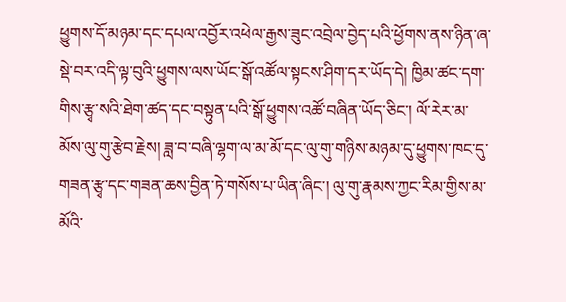ཕྱུགས་དོ་མཉམ་དང་དཔལ་འབྱོར་འཕེལ་རྒྱས་ཟུང་འབྲེལ་བྱེད་པའི་ཕྱོགས་ནས་ཉིན་ཞ་སྡེ་བར་འདི་ལྟ་བུའི་ཕྱུགས་ལས་ཡོང་སྒོ་འཚོལ་སྟངས་ཤིག་དར་ཡོད་དེ། ཁྱིམ་ཚང་དག་གིས་རྩྭ་སའི་ཐེག་ཚད་དང་བསྟུན་པའི་སྒོ་ཕྱུགས་འཚོ་བཞིན་ཡོད་ཅིང་། ལོ་རེར་མ་མོས་ལུ་གུ་རྩེབ་རྗེས། ཟླ་བ་བཞི་ལྷག་ལ་མ་མོ་དང་ལུ་གུ་གཉིས་མཉམ་དུ་ཕྱུགས་ཁང་དུ་གཟན་རྩྭ་དང་གཟན་ཆས་བྱིན་ཏེ་གསོས་པ་ཡིན་ཞིང་། ལུ་གུ་རྣམས་ཀྱང་རིམ་གྱིས་མ་མོའི་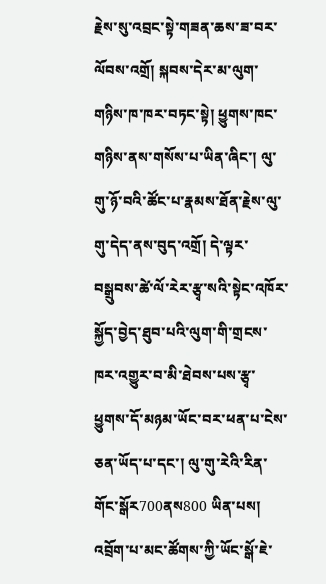རྗེས་སུ་འབྲང་སྟེ་གཟན་ཆས་ཟ་བར་ལོབས་འགྲོ། སྐབས་དེར་མ་ལུག་གཉིས་ཁ་ཁར་བཏང་སྟེ། ཕྱུགས་ཁང་གཉིས་ནས་གསོས་པ་ཡིན་ཞིང་། ལུ་གུ་ཉོ་བའི་ཚོང་པ་རྣམས་ཐོན་རྗེས་ལུ་གུ་དེད་ནས་བུད་འགྲོ། དེ་ལྟར་བསྒྲུབས་ཚེ་ལོ་རེར་རྩྭ་སའི་སྟེང་འཁོར་སྐྱོད་བྱེད་ཐུབ་པའི་ལུག་གི་གྲངས་ཁར་འགྱུར་བ་མི་ཐེབས་པས་རྩྭ་ཕྱུགས་དོ་མཉམ་ཡོང་བར་ཕན་པ་ངེས་ཅན་ཡོད་པ་དང་། ལུ་གུ་རེའི་རིན་གོང་སྒོར700ནས800 ཡིན་པས། འབྲོག་པ་མང་ཚོགས་ཀྱི་ཡོང་སྒོ་ཇེ་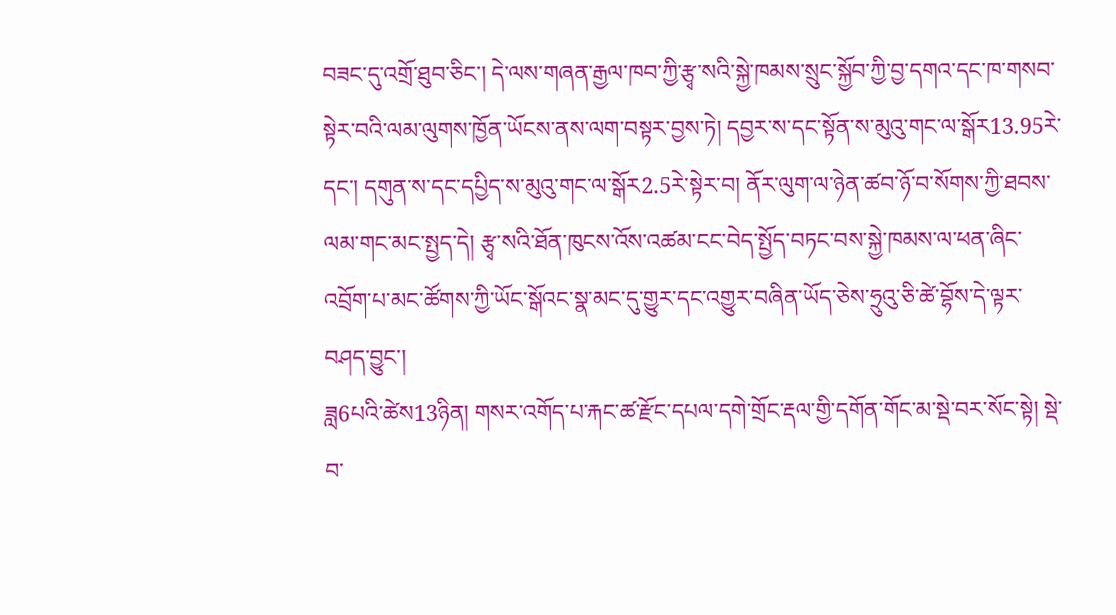བཟང་དུ་འགྲོ་ཐུབ་ཅིང་། དེ་ལས་གཞན་རྒྱལ་ཁབ་ཀྱི་རྩྭ་སའི་སྐྱེ་ཁམས་སྲུང་སྐྱོབ་ཀྱི་བྱ་དགའ་དང་ཁ་གསབ་སྟེར་བའི་ལམ་ལུགས་ཁྱོན་ཡོངས་ནས་ལག་བསྟར་བྱས་ཏེ། དབྱར་ས་དང་སྟོན་ས་མུའུ་གང་ལ་སྒོར13.95རེ་དང་། དགུན་ས་དང་དཔྱིད་ས་མུའུ་གང་ལ་སྒོར2.5རེ་སྟེར་བ། ནོར་ལུག་ལ་ཉེན་ཚབ་ཉོ་བ་སོགས་ཀྱི་ཐབས་ལམ་གང་མང་སྤྱད་དེ། རྩྭ་སའི་ཐོན་ཁུངས་འོས་འཚམ་ངང་བེད་སྤྱོད་བཏང་བས་སྐྱེ་ཁམས་ལ་ཕན་ཞིང་འབྲོག་པ་མང་ཚོགས་ཀྱི་ཡོང་སྒོའང་སྣ་མང་དུ་གྱུར་དང་འགྱུར་བཞིན་ཡོད་ཅེས་ཧྲུའུ་ཅི་ཚེ་བྷོས་དེ་ལྟར་བཤད་བྱུང་།
ཟླ6པའི་ཚེས13ཉིན། གསར་འགོད་པ་རྐང་ཚ་རྫོང་དཔལ་དགེ་གྲོང་རྡལ་གྱི་དགོན་གོང་མ་སྡེ་བར་སོང་སྟེ། སྡེ་བ་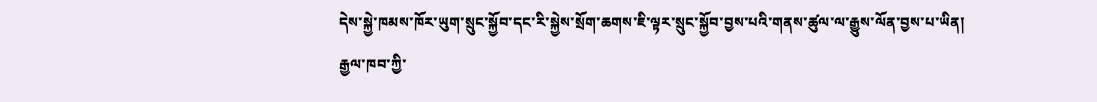དེས་སྐྱེ་ཁམས་ཁོར་ཡུག་སྲུང་སྐྱོབ་དང་རི་སྐྱེས་སྲོག་ཆགས་ཇི་ལྟར་སྲུང་སྐྱོབ་བྱས་པའི་གནས་ཚུལ་ལ་རྒྱུས་ལོན་བྱས་པ་ཡིན།
རྒྱལ་ཁབ་ཀྱི་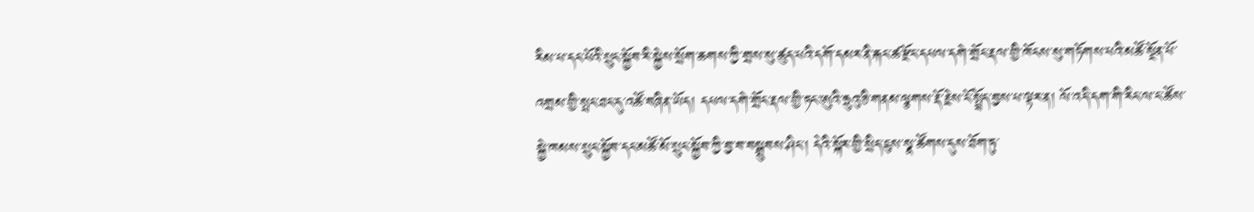རིམ་པ་དང་པོའི་སྲུང་སྐྱོབ་རི་སྐྱེས་སྲོག་ཆགས་ཀྱི་གྲས་སུ་ཚུད་པའི་དགོ་དམར་ནི་རྐང་ཚ་རྫོང་དཔལ་དགེ་གྲོང་རྡལ་གྱི་ཁོངས་སུ་གཏོགས་པའི་མཚོ་སྔོན་པོ་འགྲམ་གྱི་སྤང་ཐང་དུ་འཚོ་བཞིན་ཡོད། དཔལ་དགེ་གྲོང་རྡལ་གྱི་ཏང་ཨུའི་ཧྲུའུ་ཅི་གནམ་ལྕགས་རྡོ་རྗེས་ངོ་སྤྲོད་བྱས་པ་ལྟར་ན། ལོ་འདི་དག་གི་རིང་ལ་ང་ཚོས་སྐྱེ་ཁམས་སྲུང་སྐྱོབ་དང་མཚོ་མོ་སྲུང་སྐྱོབ་ཀྱི་བྱ་བ་བསྒྲུབས་ཤིང་། དེའི་སྐོར་གྱི་སྲིད་ཇུས་སྣ་ཚོགས་དུས་ཐོག་ཏུ་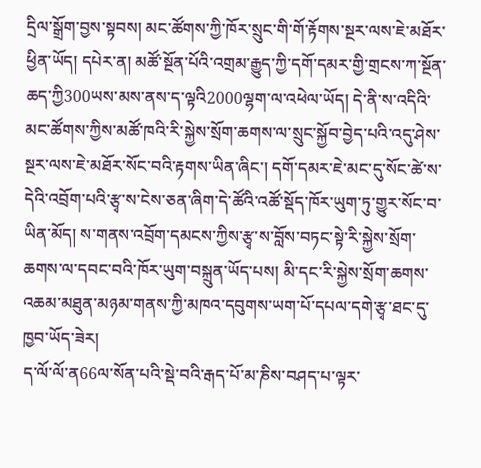དྲིལ་སྒྲོག་བྱས་སྟབས། མང་ཚོགས་ཀྱི་ཁོར་སྲུང་གི་གོ་རྟོགས་སྔར་ལས་ཇེ་མཐོར་ཕྱིན་ཡོད། དཔེར་ན། མཚོ་སྔོན་པོའི་འགྲམ་རྒྱུད་ཀྱི་དགོ་དམར་གྱི་གྲངས་ཀ་སྔོན་ཆད་ཀྱི300ཡས་མས་ནས་ད་ལྟའི2000ལྷག་ལ་འཕེལ་ཡོད། དེ་ནི་ས་འདིའི་མང་ཚོགས་ཀྱིས་མཚོ་ཁའི་རི་སྐྱེས་སྲོག་ཆགས་ལ་སྲུང་སྐྱོབ་བྱེད་པའི་འདུ་ཤེས་སྔར་ལས་ཇེ་མཐོར་སོང་བའི་རྟགས་ཡིན་ཞིང་། དགོ་དམར་ཇེ་མང་དུ་སོང་ཚེ་ས་དེའི་འབྲོག་པའི་རྩྭ་ས་ངེས་ཅན་ཞིག་དེ་ཚོའི་འཚོ་སྡོད་ཁོར་ཡུག་ཏུ་གྱུར་སོང་བ་ཡིན་མོད། ས་གནས་འབྲོག་དམངས་ཀྱིས་རྩྭ་ས་བློས་བཏང་སྟེ་རི་སྐྱེས་སྲོག་ཆགས་ལ་དབང་བའི་ཁོར་ཡུག་བསྐྲུན་ཡོད་པས། མི་དང་རི་སྐྱེས་སྲོག་ཆགས་འཆམ་མཐུན་མཉམ་གནས་ཀྱི་མཁའ་དབུགས་ཡག་པོ་དཔལ་དགེ་རྩྭ་ཐང་དུ་ཁྱབ་ཡོད་ཟེར།
ད་ལོ་ལོ་ན66ལ་སོན་པའི་སྡེ་བའི་རྒད་པོ་མ་ཎིས་བཤད་པ་ལྟར་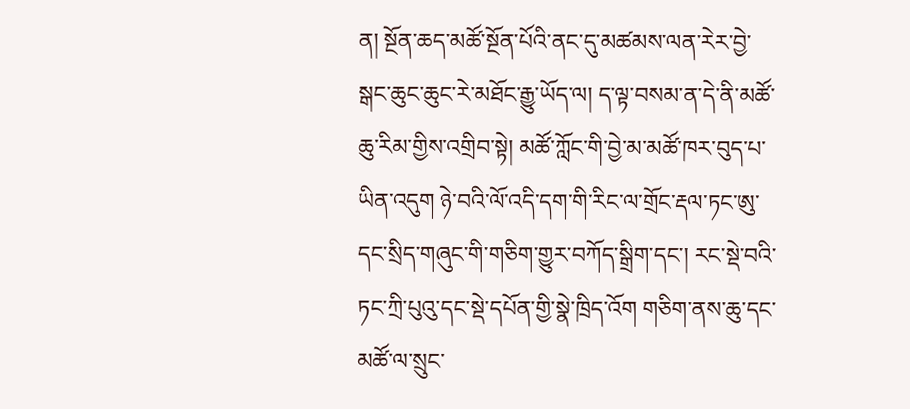ན། སྔོན་ཆད་མཚོ་སྔོན་པོའི་ནང་དུ་མཚམས་ལན་རེར་བྱེ་སྒང་ཆུང་ཆུང་རེ་མཐོང་རྒྱུ་ཡོད་ལ། ད་ལྟ་བསམ་ན་དེ་ནི་མཚོ་ཆུ་རིམ་གྱིས་འགྲིབ་སྟེ། མཚོ་ཀློང་གི་བྱེ་མ་མཚོ་ཁར་བུད་པ་ཡིན་འདུག ཉེ་བའི་ལོ་འདི་དག་གི་རིང་ལ་གྲོང་རྡལ་ཏང་ཨུ་དང་སྲིད་གཞུང་གི་གཅིག་གྱུར་བཀོད་སྒྲིག་དང་། རང་སྡེ་བའི་ཏང་ཀྲི་པུའུ་དང་སྡེ་དཔོན་གྱི་སྣེ་ཁྲིད་འོག གཅིག་ནས་ཆུ་དང་མཚོ་ལ་སྲུང་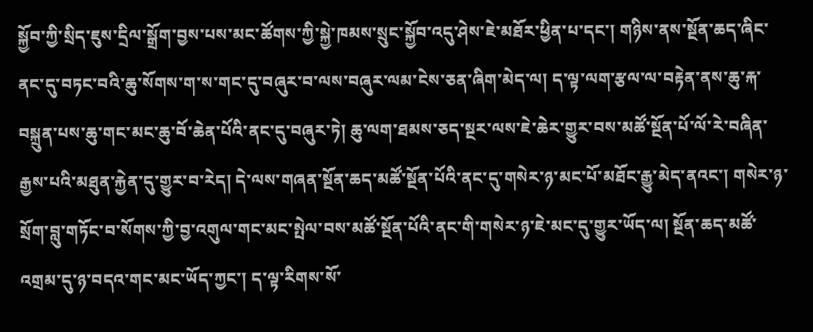སྐྱོབ་ཀྱི་སྲིད་ཇུས་དྲིལ་སྒྲོག་བྱས་པས་མང་ཚོགས་ཀྱི་སྐྱེ་ཁམས་སྲུང་སྐྱོབ་འདུ་ཤེས་ཇེ་མཐོར་ཕྱིན་པ་དང་། གཉིས་ནས་སྔོན་ཆད་ཞིང་ནང་དུ་བཏང་བའི་ཆུ་སོགས་ག་ས་གང་དུ་བཞུར་བ་ལས་བཞུར་ལམ་ངེས་ཅན་ཞིག་མེད་ལ། ད་ལྟ་ལག་རྩལ་ལ་བརྟེན་ནས་ཆུ་རྐ་བསྐྲུན་པས་ཆུ་གང་མང་ཆུ་བོ་ཆེན་པོའི་ནང་དུ་བཞུར་ཏེ། ཆུ་ལག་ཐམས་ཅད་སྔར་ལས་ཇེ་ཆེར་གྱུར་བས་མཚོ་སྔོན་པོ་ལོ་རེ་བཞིན་རྒྱས་པའི་མཐུན་རྐྱེན་དུ་གྱུར་བ་རེད། དེ་ལས་གཞན་སྔོན་ཆད་མཚོ་སྔོན་པོའི་ནང་དུ་གསེར་ཉ་མང་པོ་མཐོང་རྒྱུ་མེད་ནའང་། གསེར་ཉ་སྲོག་བླུ་གཏོང་བ་སོགས་ཀྱི་བྱ་འགུལ་གང་མང་སྤེལ་བས་མཚོ་སྔོན་པོའི་ནང་གི་གསེར་ཉ་ཇེ་མང་དུ་གྱུར་ཡོད་ལ། སྔོན་ཆད་མཚོ་འགྲམ་དུ་ཉ་བདའ་གང་མང་ཡོད་ཀྱང་། ད་ལྟ་རིགས་སོ་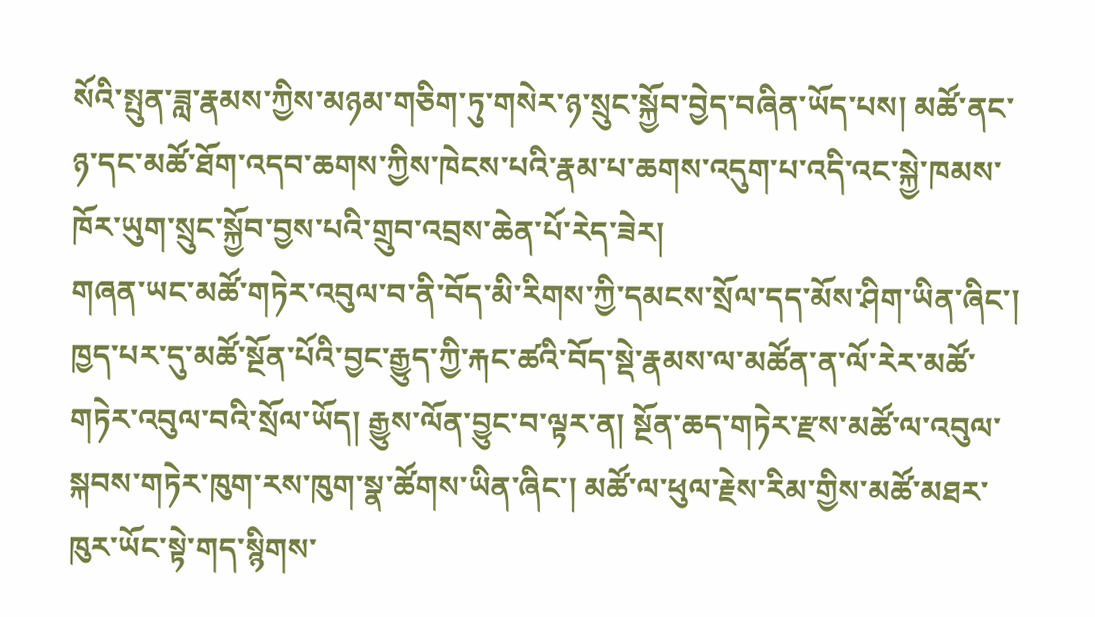སོའི་སྤུན་ཟླ་རྣམས་ཀྱིས་མཉམ་གཅིག་ཏུ་གསེར་ཉ་སྲུང་སྐྱོབ་བྱེད་བཞིན་ཡོད་པས། མཚོ་ནང་ཉ་དང་མཚོ་ཐོག་འདབ་ཆགས་ཀྱིས་ཁེངས་པའི་རྣམ་པ་ཆགས་འདུག་པ་འདི་འང་སྐྱེ་ཁམས་ཁོར་ཡུག་སྲུང་སྐྱོབ་བྱས་པའི་གྲུབ་འབྲས་ཆེན་པོ་རེད་ཟེར།
གཞན་ཡང་མཚོ་གཏེར་འབུལ་བ་ནི་བོད་མི་རིགས་ཀྱི་དམངས་སྲོལ་དད་མོས་ཤིག་ཡིན་ཞིང་། ཁྱད་པར་དུ་མཚོ་སྔོན་པོའི་བྱང་རྒྱུད་ཀྱི་རྐང་ཚའི་བོད་སྡེ་རྣམས་ལ་མཚོན་ན་ལོ་རེར་མཚོ་གཏེར་འབུལ་བའི་སྲོལ་ཡོད། རྒྱུས་ལོན་བྱུང་བ་ལྟར་ན། སྔོན་ཆད་གཏེར་རྫས་མཚོ་ལ་འབུལ་སྐབས་གཏེར་ཁུག་རས་ཁུག་སྣ་ཚོགས་ཡིན་ཞིང་། མཚོ་ལ་ཕུལ་རྗེས་རིམ་གྱིས་མཚོ་མཐར་ཁུར་ཡོང་སྟེ་གད་སྙིགས་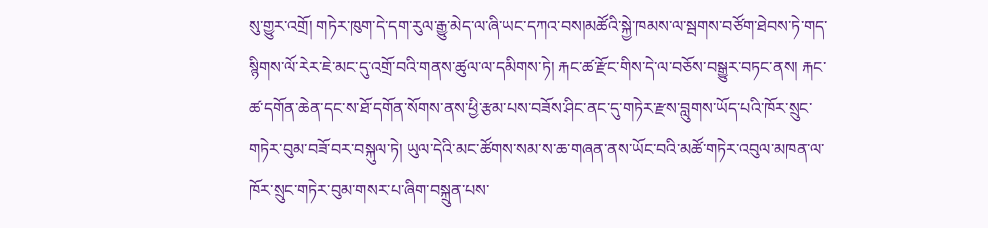སུ་གྱུར་འགྲོ། གཏེར་ཁུག་དེ་དག་རུལ་རྒྱུ་མེད་ལ་ཞི་ཡང་དཀའ་བས།མཚོའི་སྐྱེ་ཁམས་ལ་སྦགས་བཙོག་ཐེབས་ཏེ་གད་སྙིགས་ལོ་རེར་ཇེ་མང་དུ་འགྲོ་བའི་གནས་ཚུལ་ལ་དམིགས་ཏེ། རྐང་ཚ་རྫོང་གིས་དེ་ལ་བཅོས་བསྒྱུར་བཏང་ནས། རྐང་ཚ་དགོན་ཆེན་དང་ས་ཐོ་དགོན་སོགས་ནས་ཕྱི་རྩམ་པས་བཟོས་ཤིང་ནང་དུ་གཏེར་རྫས་བླུགས་ཡོད་པའི་ཁོར་སྲུང་གཏེར་བུམ་བཟོ་བར་བསྐུལ་ཏེ། ཡུལ་དེའི་མང་ཚོགས་སམ་ས་ཆ་གཞན་ནས་ཡོང་བའི་མཚོ་གཏེར་འབུལ་མཁན་ལ་ཁོར་སྲུང་གཏེར་བུམ་གསར་པ་ཞིག་བསྐྲུན་པས་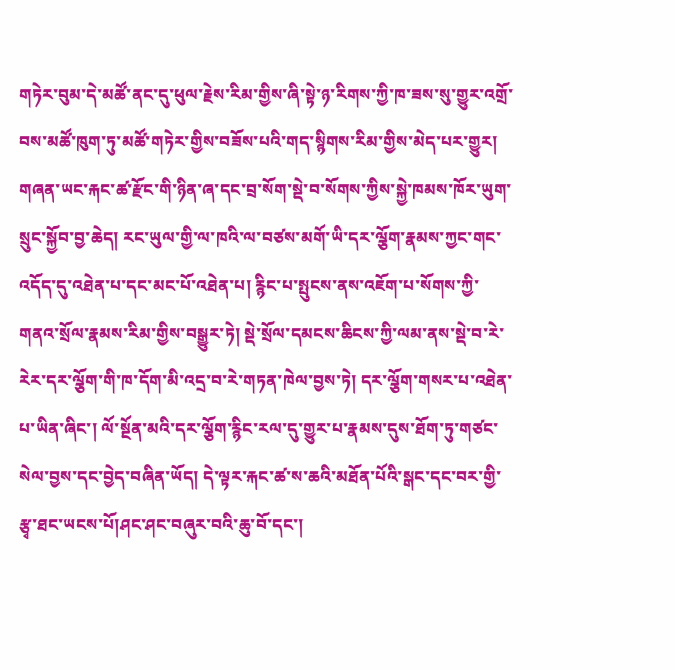གཏེར་བུམ་དེ་མཚོ་ནང་དུ་ཕུལ་རྗེས་རིམ་གྱིས་ཞི་སྟེ་ཉ་རིགས་ཀྱི་ཁ་ཟས་སུ་གྱུར་འགྲོ་བས་མཚོ་ཁུག་ཏུ་མཚོ་གཏེར་གྱིས་བཟོས་པའི་གད་སྙིགས་རིམ་གྱིས་མེད་པར་གྱུར། གཞན་ཡང་རྐང་ཚ་རྫོང་གི་ཉིན་ཞ་དང་བྲ་སོག་སྡེ་བ་སོགས་ཀྱིས་སྐྱེ་ཁམས་ཁོར་ཡུག་སྲུང་སྐྱོབ་བྱ་ཆེད། རང་ཡུལ་གྱི་ལ་ཁའི་ལ་བཙས་མགོ་ཡི་དར་ལྕོག་རྣམས་ཀྱང་གང་འདོད་དུ་འཐེན་པ་དང་མང་པོ་འཐེན་པ། རྙིང་པ་སྤུངས་ནས་འཇོག་པ་སོགས་ཀྱི་གནའ་སྲོལ་རྣམས་རིམ་གྱིས་བསྒྱུར་ཏེ། སྡེ་སྲོལ་དམངས་ཆིངས་ཀྱི་ལམ་ནས་སྡེ་བ་རེ་རེར་དར་ལྕོག་གི་ཁ་དོག་མི་འདྲ་བ་རེ་གཏན་ཁེལ་བྱས་ཏེ། དར་ལྕོག་གསར་པ་འཐེན་པ་ཡིན་ཞིང་། ལོ་སྔོན་མའི་དར་ལྕོག་རྙིང་རལ་དུ་གྱུར་པ་རྣམས་དུས་ཐོག་ཏུ་གཙང་སེལ་བྱས་དང་བྱེད་བཞིན་ཡོད། དེ་ལྟར་རྐང་ཚ་ས་ཆའི་མཐོན་པོའི་སྒང་དང་བར་གྱི་རྩྭ་ཐང་ཡངས་པོ།ཤང་ཤང་བཞུར་བའི་ཆུ་བོ་དང་།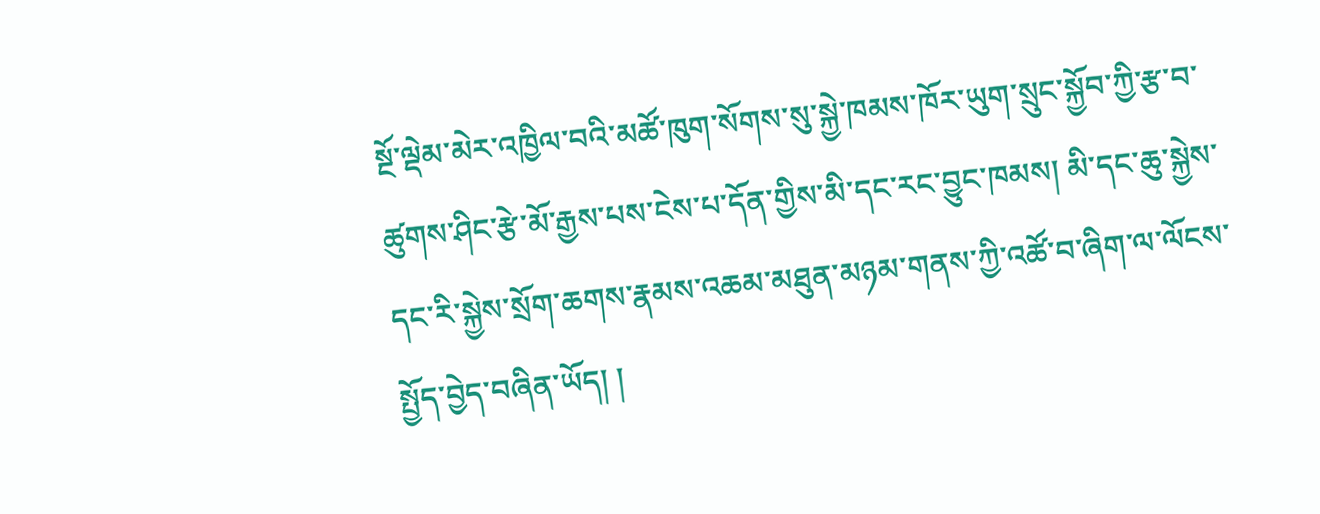སྔོ་ལྡེམ་མེར་འཁྱིལ་བའི་མཚོ་ཁུག་སོགས་སུ་སྐྱེ་ཁམས་ཁོར་ཡུག་སྲུང་སྐྱོབ་ཀྱི་རྩ་བ་ཚུགས་ཤིང་རྩེ་མོ་རྒྱས་པས་ངེས་པ་དོན་གྱིས་མི་དང་རང་བྱུང་ཁམས། མི་དང་ཆུ་སྐྱེས་དང་རི་སྐྱེས་སྲོག་ཆགས་རྣམས་འཆམ་མཐུན་མཉམ་གནས་ཀྱི་འཚོ་བ་ཞིག་ལ་ལོངས་སྤྱོད་བྱེད་བཞིན་ཡོད། །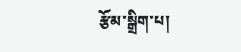རྩོམ་སྒྲིག་པ།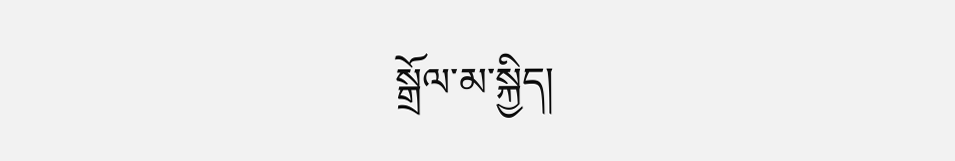སྒྲོལ་མ་སྐྱིད།